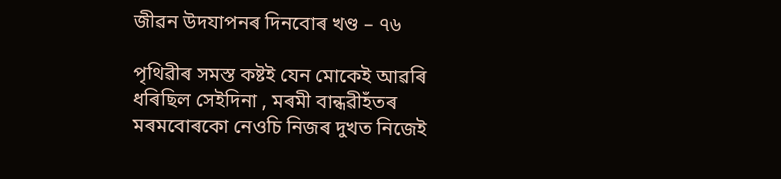জীৱন উদযাপনৰ দিনবোৰ খণ্ড – ৭৬

পৃথিৱীৰ সমস্ত কষ্টই যেন মোকেই আৱৰি ধৰিছিল সেইদিনা , মৰমী বান্ধৱীহঁতৰ মৰমবোৰকো নেওচি নিজৰ দুখত নিজেই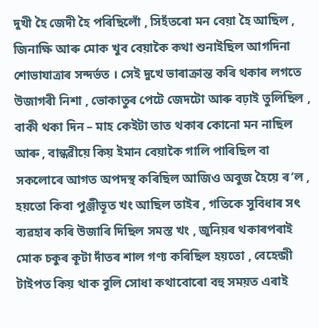দুখী হৈ জেদী হৈ পৰিছিলোঁ , সিহঁতৰো মন বেয়া হৈ আছিল , জিনাক্ষি আৰু মোক খুব বেয়াকৈ কথা শুনাইছিল আগদিনা শোভাযাত্ৰাৰ সন্দৰ্ভত । সেই দুখে ভাৰাক্ৰান্ত কৰি থকাৰ লগতে উজাগৰী নিশা , ভোকাতুৰ পেটে জেদটো আৰু বঢ়াই তুলিছিল , বাকী থকা দিন – মাহ কেইটা তাত থকাৰ কোনো মন নাছিল আৰু , বান্ধৱীয়ে কিয় ইমান বেয়াকৈ গালি পাৰিছিল বা সকলোৰে আগত অপদস্থ কৰিছিল আজিও অবুজ হৈয়ে ৰ’ল , হয়তো কিবা পুঞ্জীভূত খং আছিল তাইৰ , গতিকে সুবিধাৰ সৎ ব্যৱহাৰ কৰি উজাৰি দিছিল সমস্ত খং , জুনিয়ৰ থকাৰপৰাই মোক চকুৰ কূটা দাঁতৰ শাল গণ্য কৰিছিল হয়তো , বেহেন্জী টাইপত কিয় থাক বুলি সোধা কথাবোৰো বহু সময়ত এৰাই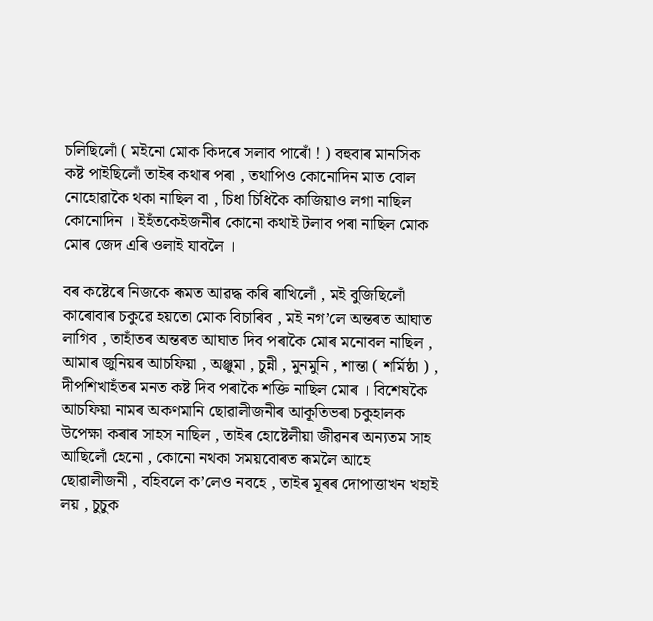চলিছিলোঁ ( মইনো মোক কিদৰে সলাব পাৰোঁ ! ) বহুবাৰ মানসিক কষ্ট পাইছিলোঁ তাইৰ কথাৰ পৰা , তথাপিও কোনোদিন মাত বোল নোহোৱাকৈ থকা নাছিল বা , চিধা চিধিকৈ কাজিয়াও লগা নাছিল কোনোদিন । ইহঁতকেইজনীৰ কোনো কথাই টলাব পৰা নাছিল মোক মোৰ জেদ এৰি ওলাই যাবলৈ ।

বৰ কষ্টেৰে নিজকে ৰূমত আৱদ্ধ কৰি ৰাখিলোঁ , মই বুজিছিলোঁ কাৰোবাৰ চকুৱে হয়তো মোক বিচাৰিব , মই নগ’লে অন্তৰত আঘাত লাগিব , তাহাঁতৰ অন্তৰত আঘাত দিব পৰাকৈ মোৰ মনোবল নাছিল , আমাৰ জুনিয়ৰ আচফিয়া , অঞ্জুমা , চুন্নী , মুনমুনি , শান্তা ( শৰ্মিষ্ঠা ) , দীপশিখাহঁতৰ মনত কষ্ট দিব পৰাকৈ শক্তি নাছিল মোৰ । বিশেষকৈ আচফিয়া নামৰ অকণমানি ছোৱালীজনীৰ আকূতিভৰা চকুহালক উপেক্ষা কৰাৰ সাহস নাছিল , তাইৰ হোষ্টেলীয়া জীৱনৰ অন্যতম সাহ আছিলোঁ হেনো , কোনো নথকা সময়বোৰত ৰূমলৈ আহে ছোৱালীজনী , বহিবলে ক’লেও নবহে , তাইৰ মূৰৰ দোপাত্তাখন খহাই লয় , চুচুক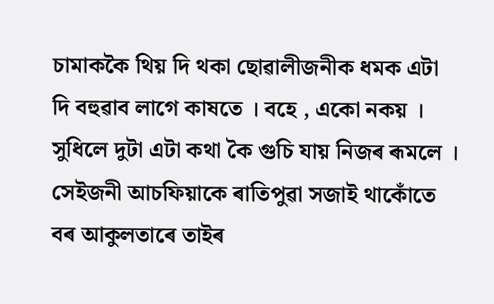চামাককৈ থিয় দি থকা ছোৱালীজনীক ধমক এটা দি বহুৱাব লাগে কাষতে । বহে , একো নকয় । সুধিলে দুটা এটা কথা কৈ গুচি যায় নিজৰ ৰূমলে । সেইজনী আচফিয়াকে ৰাতিপুৱা সজাই থাকোঁতে বৰ আকুলতাৰে তাইৰ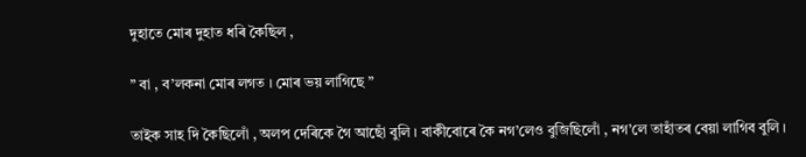দুহাতে মোৰ দুহাত ধৰি কৈছিল ,

” বা , ব’লকনা মোৰ লগত । মোৰ ভয় লাগিছে ”

তাইক সাহ দি কৈছিলোঁ , অলপ দেৰিকে গৈ আছোঁ বুলি । বাকীবোৰে কৈ নগ’লেও বুজিছিলোঁ , নগ’লে তাহাঁতৰ বেয়া লাগিব বুলি ।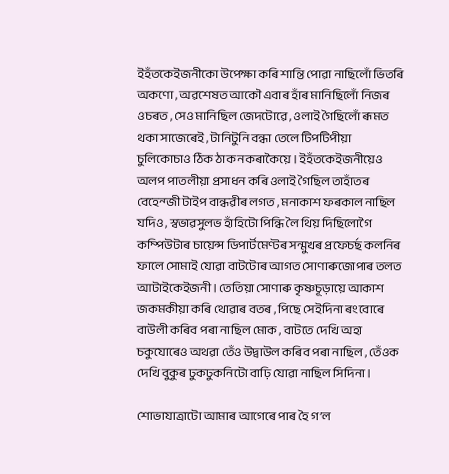ইহঁতকেইজনীকো উপেক্ষা কৰি শান্তি পোৱা নাছিলোঁ ভিতৰি অকণো , অৱশেষত আকৌ এবাৰ হাঁৰ মানিছিলোঁ নিজৰ ওচৰত , সেও মানিছিল জেদটোৱে , ওলাই গৈছিলোঁ ৰূমত থকা সাজেৰেই , টানিটুনি বন্ধা তেলে টিপটিপীয়া চুলিকোচাও ঠিক ঠাক নকৰাকৈয়ে । ইহঁতকেইজনীয়েও অলপ পাতলীয়া প্ৰসাধন কৰি ওলাই গৈছিল তাহাঁতৰ বেহেন্জী টাইপ বান্ধৱীৰ লগত , মনাকাশ ফৰকাল নাছিল যদিও , স্বভাৱসুলভ হাঁহিটো পিন্ধি লৈ থিয় দিছিলোগৈ কম্পিউটাৰ চায়েন্স ডিপাৰ্টমেণ্টৰ সন্মুখৰ প্ৰফেচৰ্ছ কলনিৰ ফালে সোমাই যোৱা বাটটোৰ আগত সোণাৰুজোপাৰ তলত আটাইকেইজনী । তেতিয়া সোণাৰু কৃষ্ণচূড়ায়ে আকাশ জকমকীয়া কৰি থোৱাৰ বতৰ , পিছে সেইদিনা ৰংবোৰে বাউলী কৰিব পৰা নাছিল মোক , বাটতে দেখি অহা চকুযোৰেও অথৱা তেঁও উদ্বাউল কৰিব পৰা নাছিল , তেঁওক দেখি বুকুৰ ঢুকঢুকনিটো বাঢ়ি যোৱা নাছিল সিদিনা ।

শোভাযাত্ৰাটো আমাৰ আগেৰে পাৰ হৈ গ’ল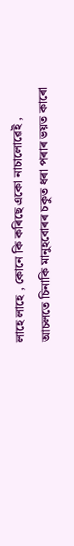লাহে লাহে , কোনে কি কৰিছে একো নাচালোৱেই , আচলতে চিনাকি মানুহবোৰৰ চকুত ধৰা পৰাৰ ভয়ত কাৰো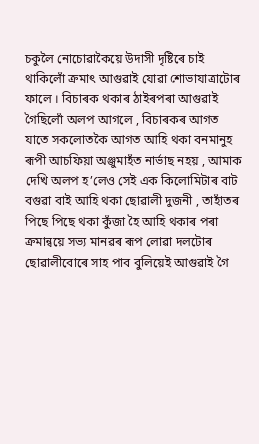চকুলৈ নোচোৱাকৈয়ে উদাসী দৃষ্টিৰে চাই থাকিলোঁ ক্ৰমাৎ আগুৱাই যোৱা শোভাযাত্ৰাটোৰ ফালে । বিচাৰক থকাৰ ঠাইৰপৰা আগুৱাই গৈছিলোঁ অলপ আগলে , বিচাৰকৰ আগত যাতে সকলোতকৈ আগত আহি থকা বনমানুহ ৰূপী আচফিয়া অঞ্জুমাহঁত নাৰ্ভাছ নহয় , আমাক দেখি অলপ হ’লেও সেই এক কিলোমিটাৰ বাট বগুৱা বাই আহি থকা ছোৱালী দুজনী , তাহাঁতৰ পিছে পিছে থকা কুঁজা হৈ আহি থকাৰ পৰা ক্ৰমান্বয়ে সভ্য মানৱৰ ৰূপ লোৱা দলটোৰ ছোৱালীবোৰে সাহ পাব বুলিয়েই আগুৱাই গৈ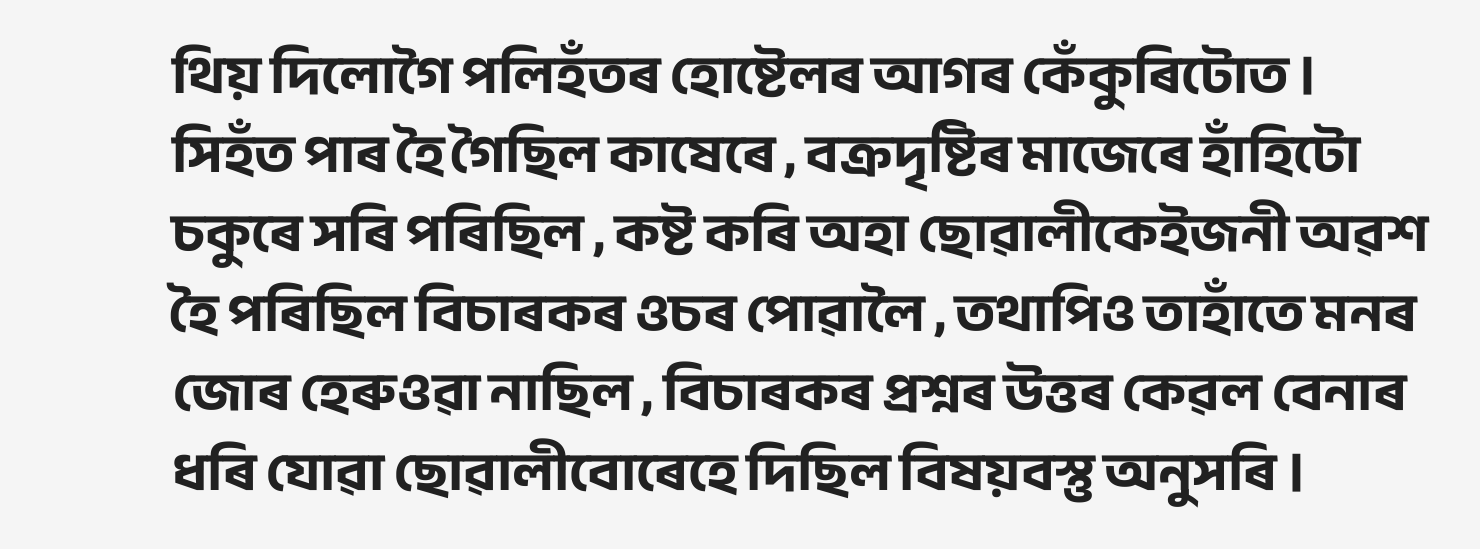থিয় দিলোগৈ পলিহঁতৰ হোষ্টেলৰ আগৰ কেঁকুৰিটোত । সিহঁত পাৰ হৈ গৈছিল কাষেৰে , বক্ৰদৃষ্টিৰ মাজেৰে হাঁহিটো চকুৰে সৰি পৰিছিল , কষ্ট কৰি অহা ছোৱালীকেইজনী অৱশ হৈ পৰিছিল বিচাৰকৰ ওচৰ পোৱালৈ , তথাপিও তাহাঁতে মনৰ জোৰ হেৰুওৱা নাছিল , বিচাৰকৰ প্ৰশ্নৰ উত্তৰ কেৱল বেনাৰ ধৰি যোৱা ছোৱালীবোৰেহে দিছিল বিষয়বস্তু অনুসৰি ।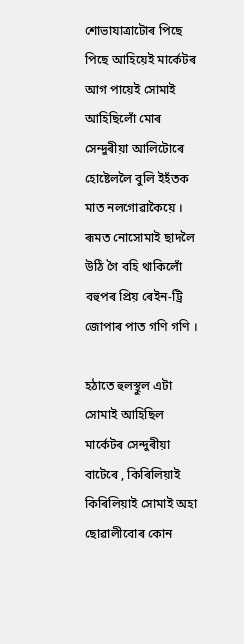শোভাযাত্ৰাটোৰ পিছে পিছে আহিয়েই মাৰ্কেটৰ আগ পায়েই সোমাই আহিছিলোঁ মোৰ সেন্দুৰীয়া আলিটোৰে হোষ্টেললৈ বুলি ইহঁতক মাত নলগোৱাকৈয়ে । ৰূমত নোসোমাই ছাদলৈ উঠি গৈ বহি থাকিলোঁ বহুপৰ প্ৰিয় ৰেইন-ট্ৰি জোপাৰ পাত গণি গণি ।

হঠাতে হুলস্থুল এটা সোমাই আহিছিল মাৰ্কেটৰ সেন্দুৰীয়া বাটেৰে , কিৰিলিয়াই কিৰিলিয়াই সোমাই অহা ছোৱালীবোৰ কোন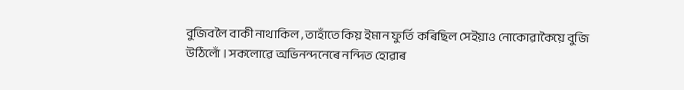বুজিবলৈ বাকী নাথাকিল , তাহাঁতে কিয় ইমান ফুৰ্তি কৰিছিল সেইয়াও নোকোৱাকৈয়ে বুজি উঠিলোঁ । সকলোৱে অভিনন্দনেৰে নন্দিত হোৱাৰ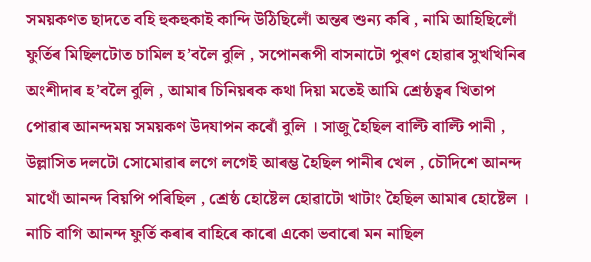সময়কণত ছাদতে বহি হুকহুকাই কান্দি উঠিছিলোঁ অন্তৰ শুন্য কৰি , নামি আহিছিলোঁ ফুৰ্তিৰ মিছিলটোত চামিল হ’বলৈ বুলি , সপোনৰূপী বাসনাটো পুৰণ হোৱাৰ সুখখিনিৰ অংশীদাৰ হ’বলৈ বুলি , আমাৰ চিনিয়ৰক কথা দিয়া মতেই আমি শ্ৰেষ্ঠত্বৰ খিতাপ পোৱাৰ আনন্দময় সময়কণ উদযাপন কৰোঁ বুলি । সাজু হৈছিল বাল্টি বাল্টি পানী , উল্লাসিত দলটো সোমোৱাৰ লগে লগেই আৰম্ভ হৈছিল পানীৰ খেল , চৌদিশে আনন্দ মাথোঁ আনন্দ বিয়পি পৰিছিল , শ্ৰেষ্ঠ হোষ্টেল হোৱাটো খাটাং হৈছিল আমাৰ হোষ্টেল । নাচি বাগি আনন্দ ফুৰ্তি কৰাৰ বাহিৰে কাৰো একো ভবাৰো মন নাছিল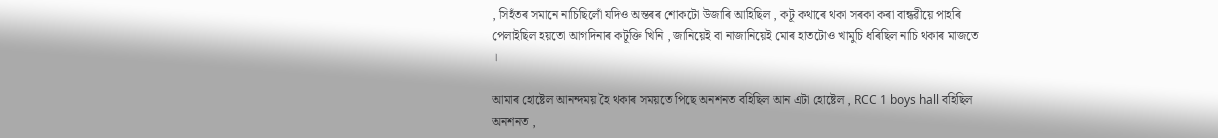, সিহঁতৰ সমানে নাচিছিলোঁ যদিও অন্তৰৰ শোকটো উজাৰি আহিছিল , কটূ কথাৰে থকা সৰকা কৰা বান্ধৱীয়ে পাহৰি পেলাইছিল হয়তো আগদিনাৰ কটূক্তি খিনি , জানিয়েই বা নাজানিয়েই মোৰ হাতটোও খামুচি ধৰিছিল নাচি থকাৰ মাজতে ।

আমাৰ হোষ্টেল আনন্দময় হৈ থকাৰ সময়তে পিছে অনশনত বহিছিল আন এটা হোষ্টেল , RCC 1 boys hall বহিছিল অনশনত ,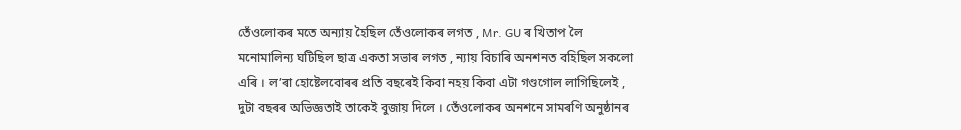তেঁওলোকৰ মতে অন্যায় হৈছিল তেঁওলোকৰ লগত , Mr. GU ৰ খিতাপ লৈ মনোমালিন্য ঘটিছিল ছাত্ৰ একতা সভাৰ লগত , ন্যায় বিচাৰি অনশনত বহিছিল সকলো এৰি । ল’ৰা হোষ্টেলবোৰৰ প্ৰতি বছৰেই কিবা নহয় কিবা এটা গণ্ডগোল লাগিছিলেই , দুটা বছৰৰ অভিজ্ঞতাই তাকেই বুজায় দিলে । তেঁওলোকৰ অনশনে সামৰণি অনুষ্ঠানৰ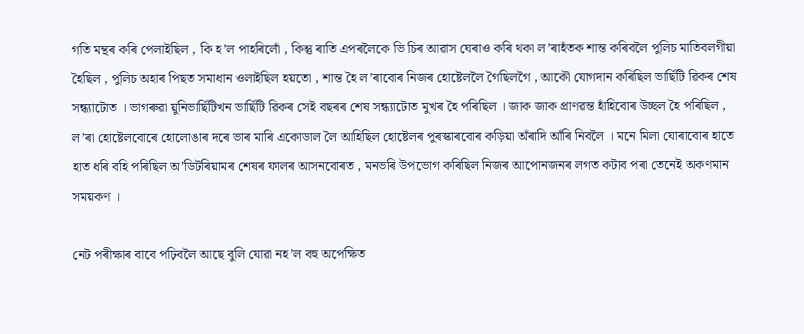গতি মন্থৰ কৰি পেলাইছিল , কি হ’ল পাহৰিলোঁ , কিন্তু ৰাতি এপৰলৈকে ভি চিৰ আৱাস ঘেৰাও কৰি থকা ল’ৰাহঁতক শান্ত কৰিবলৈ পুলিচ মাতিবলগীয়া হৈছিল , পুলিচ অহাৰ পিছত সমাধান ওলাইছিল হয়তো , শান্ত হৈ ল’ৰাবোৰ নিজৰ হোষ্টেললৈ গৈছিলগৈ , আকৌ যোগদান কৰিছিল ভাৰ্ছিটি ৱিকৰ শেষ সন্ধ্যাটোত । ভাগৰুৱা য়ুনিভাৰ্ছিটিখন ভাৰ্ছিটি ৱিকৰ সেই বছৰৰ শেষ সন্ধ্যাটোত মুখৰ হৈ পৰিছিল । জাক জাক প্ৰাণৱন্ত হাঁহিবোৰ উচ্ছল হৈ পৰিছিল , ল’ৰা হোষ্টেলবোৰে হোলোঙাৰ দৰে ভাৰ মাৰি একোডাল লৈ আহিছিল হোষ্টেলৰ পুৰস্কাৰবোৰ কড়িয়া অঁৰাদি আঁৰি নিবলৈ । মনে মিলা যোৰাবোৰ হাতে হাত ধৰি বহি পৰিছিল অ’ডিটৰিয়ামৰ শেষৰ ফালৰ আসনবোৰত , মনভৰি উপভোগ কৰিছিল নিজৰ আপোনজনৰ লগত কটাব পৰা তেনেই অকণমান সময়কণ ।

নেট পৰীক্ষাৰ বাবে পঢ়িবলৈ আছে বুলি যোৱা নহ’ল বহু অপেক্ষিত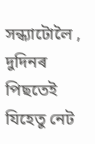সন্ধ্যাটোলৈ , দুদিনৰ পিছতেই যিহেতু নেট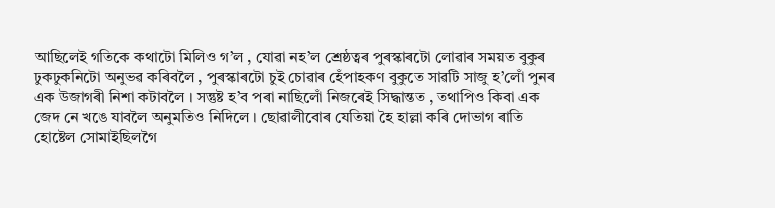আছিলেই গতিকে কথাটো মিলিও গ’ল , যোৱা নহ’ল শ্ৰেষ্ঠত্বৰ পুৰস্কাৰটো লোৱাৰ সময়ত বুকুৰ ঢুকঢুকনিটো অনুভৱ কৰিবলৈ , পুৰস্কাৰটো চুই চোৱাৰ হেঁপাহকণ বুকুতে সাৱটি সাজু হ’লোঁ পুনৰ এক উজাগৰী নিশা কটাবলৈ । সন্তুষ্ট হ’ব পৰা নাছিলোঁ নিজৰেই সিদ্ধান্তত , তথাপিও কিবা এক জেদ নে খঙে যাবলৈ অনুমতিও নিদিলে । ছোৱালীবোৰ যেতিয়া হৈ হাল্লা কৰি দোভাগ ৰাতি হোষ্টেল সোমাইছিলগৈ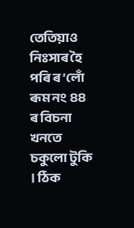তেতিয়াও নিঃসাৰ হৈ পৰি ৰ’লোঁ ৰূম নং ৪৪ ৰ বিচনা খনতে চকুলো টুকি । ঠিক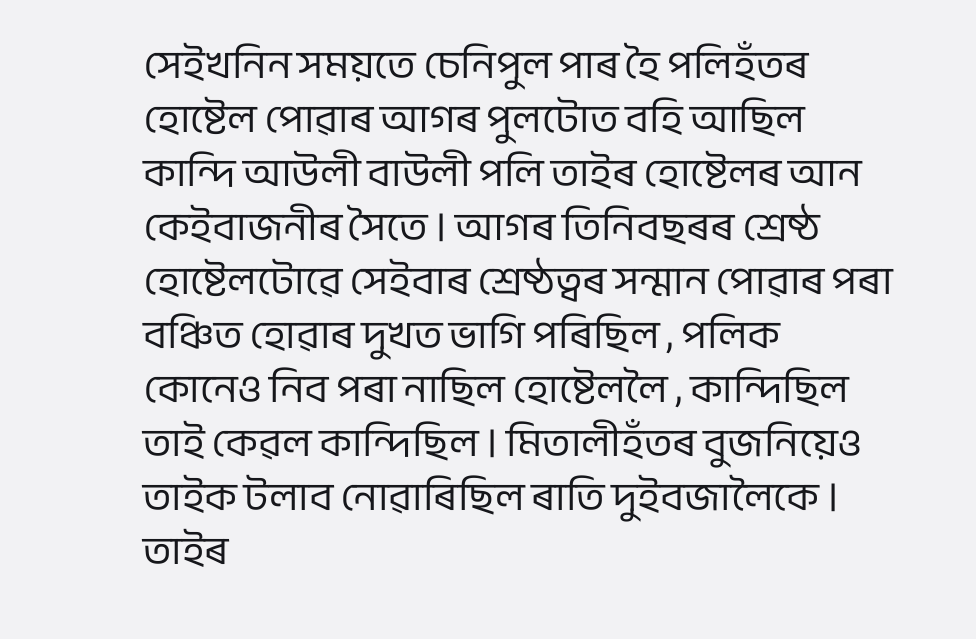সেইখনিন সময়তে চেনিপুল পাৰ হৈ পলিহঁতৰ হোষ্টেল পোৱাৰ আগৰ পুলটোত বহি আছিল কান্দি আউলী বাউলী পলি তাইৰ হোষ্টেলৰ আন কেইবাজনীৰ সৈতে । আগৰ তিনিবছৰৰ শ্ৰেষ্ঠ হোষ্টেলটোৱে সেইবাৰ শ্ৰেষ্ঠত্বৰ সন্মান পোৱাৰ পৰা বঞ্চিত হোৱাৰ দুখত ভাগি পৰিছিল , পলিক কোনেও নিব পৰা নাছিল হোষ্টেললৈ , কান্দিছিল তাই কেৱল কান্দিছিল । মিতালীহঁতৰ বুজনিয়েও তাইক টলাব নোৱাৰিছিল ৰাতি দুইবজালৈকে । তাইৰ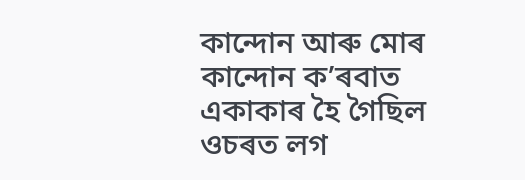কান্দোন আৰু মোৰ কান্দোন ক’ৰবাত একাকাৰ হৈ গৈছিল ওচৰত লগ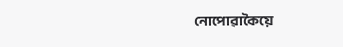নোপোৱাকৈয়ে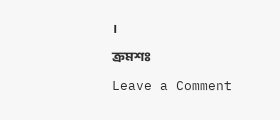।

ক্ৰমশঃ

Leave a Comment